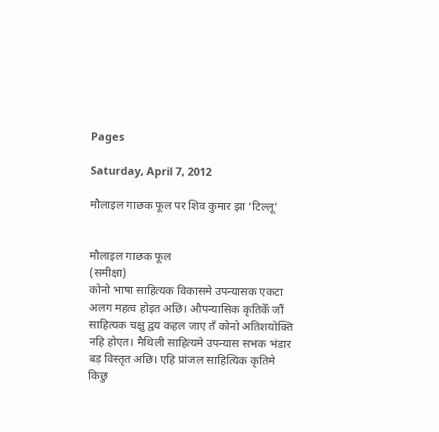Pages

Saturday, April 7, 2012

मौलाइल गाछक फूल पर शिव कुमार झा ’टिल्लू’


मौलाइल गाछक फूल
(समीक्षा)
कोनो भाषा साहि‍त्‍यक वि‍कासमे उपन्‍यासक एकटा अलग महत्‍व होइत अछि‍। औपन्‍यासि‍क कृति‍केँ जौं साहि‍त्‍यक चक्षु द्वय कहल जाए तँ कोनो अति‍शयोक्‍ति‍ नहि‍ होएत। मैथि‍ली साहि‍त्‍यमे उपन्‍यास सभक भंडार बड़ वि‍स्‍तृत अछि‍। एहि‍ प्रांजल साहि‍त्‍यि‍क कृति‍मे कि‍छु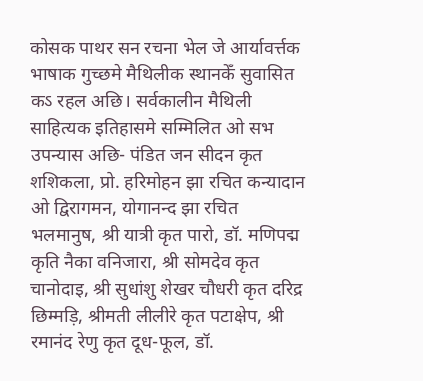कोसक पाथर सन रचना भेल जे आर्यावर्त्तक भाषाक गुच्‍छमे मैथि‍लीक स्‍थानकेँ सुवासि‍त कऽ रहल अछि‍। सर्वकालीन मैथि‍ली साहि‍त्‍यक इति‍हासमे सम्‍मि‍लि‍त ओ सभ उपन्‍यास अछि‍- पंडि‍त जन सीदन कृत शशि‍कला, प्रो. हरि‍मोहन झा रचि‍त कन्‍यादान ओ द्वि‍रागमन, योगानन्‍द झा रचि‍त भलमानुष, श्री यात्री कृत पारो, डॉ. मणि‍पद्म कृति‍ नैका वनि‍जारा, श्री सोमदेव कृत चानोदाइ, श्री सुधांशु शेखर चौधरी कृत दरि‍द्र छि‍म्मड़ि‍, श्रीमती लीलीरे कृत पटाक्षेप, श्री रमानंद रेणु कृत दूध-फूल, डॉ.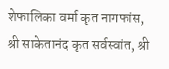शेफालि‍का वर्मा कृत नागफांस, श्री साकेतानंद कृत सर्वस्‍वांत, श्री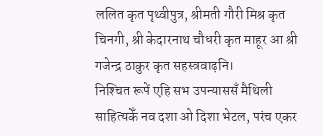ललि‍त कृत पृथ्‍वीपुत्र, श्रीमती गौरी मि‍श्र कृत चि‍नगी, श्री केदारनाथ चौधरी कृत माहूर आ श्री गजेन्‍द्र ठाकुर कृत सहस्‍त्रवाढ़नि‍।
नि‍श्‍चि‍त रूपें एहि‍ सभ उपन्‍याससँ मैथि‍ली साहि‍त्‍यकेँ नव दशा ओ दि‍शा भेटल, परंच एकर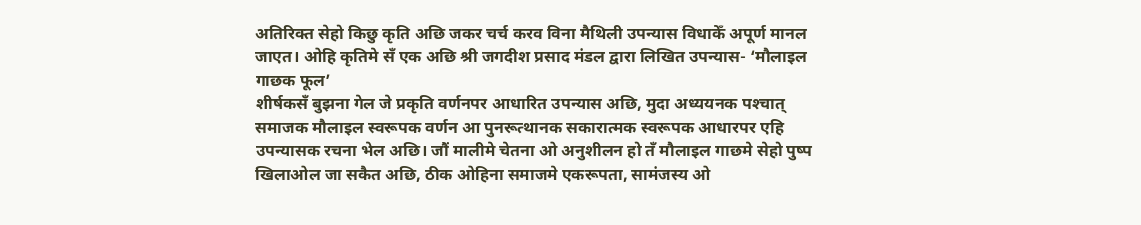अति‍रि‍क्‍त सेहो किछु कृति‍ अछि‍ जकर चर्च करव वि‍ना मैथि‍ली उपन्‍यास वि‍धाकेँ अपूर्ण मानल जाएत। ओहि‍ कृति‍मे सँ एक अछि‍ श्री जगदीश प्रसाद मंडल द्वारा लि‍खि‍त उपन्‍यास- ‘मौलाइल गाछक फूल’
शीर्षकसँ बुझना गेल जे प्रकृति‍ वर्णनपर आधारि‍त उपन्‍यास अछि‍, मुदा अध्‍ययनक पश्‍चात् समाजक मौलाइल स्‍वरूपक वर्णन आ पुनरूत्‍थानक सकारात्‍मक स्‍वरूपक आधारपर एहि‍ उपन्‍यासक रचना भेल अछि‍। जौं मालीमे चेतना ओ अनुशीलन हो तँ मौलाइल गाछमे सेहो पुष्‍प खि‍लाओल जा सकैत अछि‍, ठीक ओहि‍ना समाजमे एकरूपता, सामंजस्‍य ओ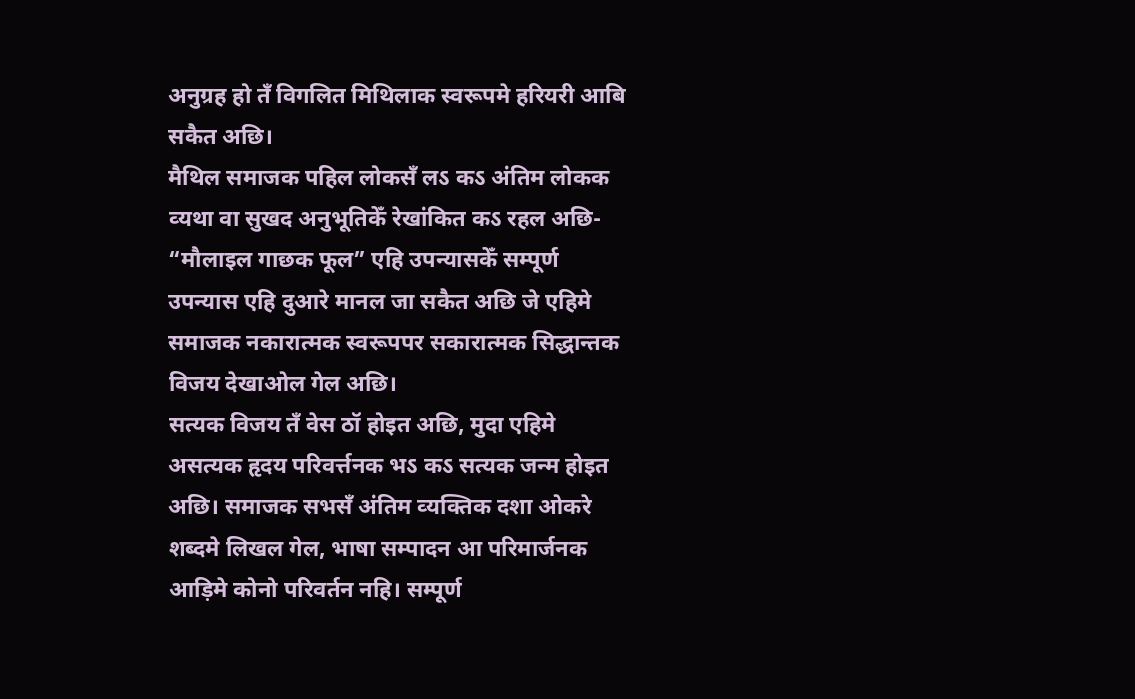अनुग्रह हो तँ वि‍गलि‍त मि‍थि‍लाक स्‍वरूपमे हरि‍यरी आबि‍ सकैत अछि‍।
मैथि‍ल समाजक पहि‍ल लोकसँ लऽ कऽ अंति‍म लोकक व्‍यथा वा सुखद अनुभूति‍केँ रेखांकि‍त कऽ रहल अछि‍- “मौलाइल गाछक फूल‍” एहि‍ उपन्‍यासकेँ सम्‍पूर्ण उपन्‍यास एहि‍ दुआरे मानल जा सकैत अछि‍ जे एहि‍मे समाजक नकारात्‍मक स्‍वरूपपर सकारात्‍मक सि‍द्धान्‍तक वि‍जय देखाओल गेल अछि‍।
सत्‍यक वि‍जय तँ वेस ठॉ होइत अछि‍, मुदा एहि‍मे असत्‍यक हृदय परि‍वर्त्तनक भऽ कऽ सत्‍यक जन्‍म होइत अछि‍। समाजक सभसँ अंति‍म व्‍यक्‍ति‍क दशा ओकरे शब्‍दमे लि‍खल गेल, भाषा सम्‍पादन आ परि‍मार्जनक आड़ि‍मे कोनो परि‍वर्तन नहि‍। सम्‍पूर्ण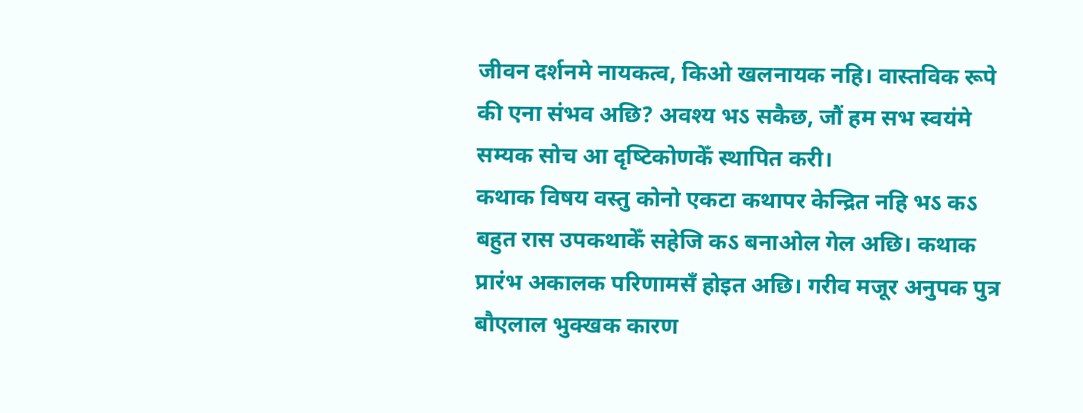जीवन दर्शनमे नायकत्‍व, कि‍ओ खलनायक नहि‍। वास्‍तवि‍क रूपे की एना संभव अछि‍? अवश्‍य भऽ सकैछ, जौं हम सभ स्‍वयंमे सम्‍यक सोच आ दृष्‍टि‍कोणकेँ स्‍थापि‍त करी।
कथाक वि‍षय वस्‍तु कोनो एकटा कथापर केन्‍द्रि‍त नहि‍ भऽ कऽ बहुत रास उपकथाकेँ सहेजि‍ कऽ बनाओल गेल अछि‍। कथाक प्रारंभ अकालक परि‍णामसँ होइत अछि‍। गरीव मजूर अनुपक पुत्र बौएलाल भुक्‍खक कारण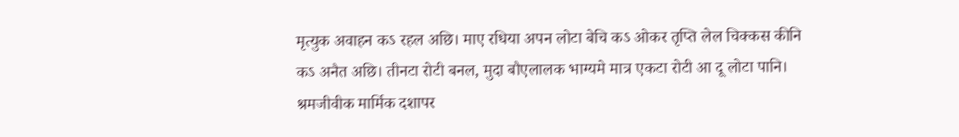मृत्‍युक अवाहन कऽ रहल अछि‍। माए रधि‍या अपन लोटा बेचि‍ कऽ ओकर तृप्‍ति‍ लेल चि‍क्‍कस कीनि‍ कऽ अनैत अछि‍। तीनटा रोटी बनल, मुदा बौएलालक भाग्‍यमे मात्र एकटा रोटी आ दू लोटा पानि‍। श्रमजीवीक मार्मि‍क दशापर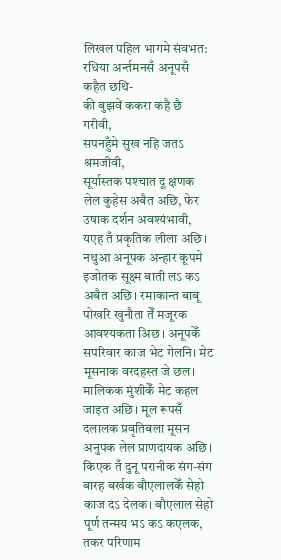लि‍खल पहि‍ल भागमे संवभत: रधि‍या अर्न्‍तमनसँ अनूपसँ कहैत छथि‍-
की बुझवें ककरा कहै छै गरीवी,
सपनहुँमे सुख नहि‍ जतऽ श्रमजीवी,
सूर्यास्‍तक पश्‍चात दू क्षणक लेल कुहेस अबैत अछि‍, फेर उषाक दर्शन अवश्‍यंभावी, यएह तँ प्रकृति‍क लीला अछि‍। नथुआ अनूपक अन्‍हार कूपमे इजोतक सूक्ष्‍म बाती लऽ कऽ अबैत अछि‍। रमाकान्‍त बाबू पोखरि‍ खुनौता तेँ मजूरक आवश्‍यकता अि‍छ। अनूपकेँ सपरि‍वार काज भेट गेलनि‍। मेट मूसनाक वरदहस्‍त जे छल। मालि‍कक मुंशीकेँ मेट कहल जाइत अछि‍। मूल रूपसँ दलालक प्रवृति‍बला मूसन अनुपक लेल प्राणदायक अछि‍। कि‍एक तँ दुनू परानीक संग-संग बारह बर्खक बौएलालकेँ सेहो काज दऽ देलक। बौएलाल सेहो पूर्ण तन्‍मय भऽ कऽ कएलक, तकर परि‍णाम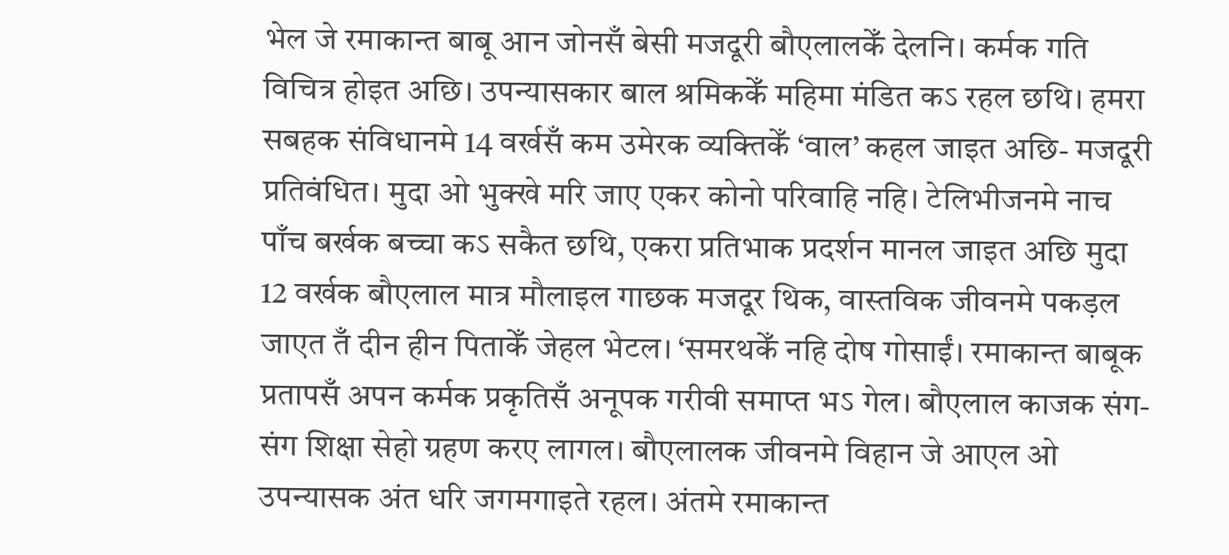भेल जे रमाकान्‍त बाबू आन जोनसँ बेसी मजदूरी बौएलालकेँ देलनि‍। कर्मक गति‍ वि‍चि‍त्र होइत अछि‍। उपन्‍यासकार बाल श्रमि‍ककेँ महि‍मा मंडि‍त कऽ रहल छथि‍। हमरा सबहक संवि‍धानमे 14 वर्खसँ कम उमेरक व्‍यक्‍ति‍केँ ‘वाल’ कहल जाइत अछि‍- मजदूरी प्रति‍वंधि‍त। मुदा ओ भुक्‍खे मरि‍ जाए एकर कोनो परि‍वाहि‍ नहि‍। टेलि‍भीजनमे नाच पाँच बर्खक बच्‍चा कऽ सकैत छथि‍, एकरा प्रति‍भाक प्रदर्शन मानल जाइत अछि‍ मुदा 12 वर्खक बौएलाल मात्र मौलाइल गाछक मजदूर थि‍क, वास्‍तवि‍क जीवनमे पकड़ल जाएत तँ दीन हीन पि‍ताकेँ जेहल भेटल। ‘समरथकेँ नहि‍ दोष गोसाईं। रमाकान्‍त बाबूक प्रतापसँ अपन कर्मक प्रकृति‍सँ अनूपक गरीवी समाप्‍त भऽ गेल। बौएलाल काजक संग-संग शि‍क्षा सेहो ग्रहण करए लागल। बौएलालक जीवनमे वि‍हान जे आएल ओ उपन्‍यासक अंत धरि‍ जगमगाइते रहल। अंतमे रमाकान्‍त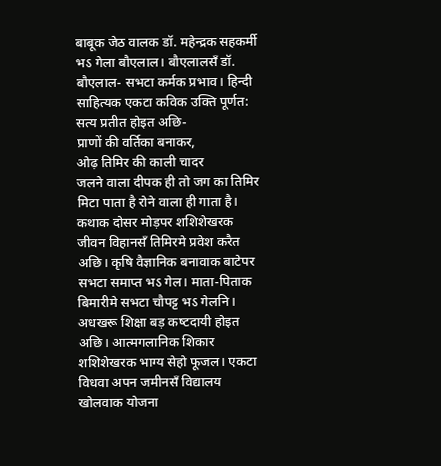बाबूक जेठ वालक डॉ. महेन्‍द्रक सहकर्मी भऽ गेला बौएलाल। बौएलालसँ डॉ. बौएलाल- सभटा कर्मक प्रभाव। हि‍न्‍दी साहि‍त्‍यक एकटा कवि‍क उक्‍ति‍ पूर्णत: सत्‍य प्रतीत होइत अछि‍-
प्राणों की वर्तिका बनाकर,
ओढ़ ति‍मि‍र की काली चादर
जलने वाला दीपक ही तो जग का ति‍मि‍र मि‍टा पाता है रोने वाला ही गाता है।
कथाक दोसर मोड़पर शशि‍शेखरक जीवन वि‍हानसँ ति‍मि‍रमे प्रवेश करैत अछि‍। कृषि‍ वैज्ञानि‍क बनावाक बाटेपर सभटा समाप्‍त भऽ गेल। माता-पि‍ताक बि‍मारीमे सभटा चौपट्ट भऽ गेलनि‍। अधखरू शि‍क्षा बड़ कष्‍टदायी होइत अछि‍। आत्‍मगलानि‍क शि‍कार शशि‍शेखरक भाग्‍य सेहो फूजल। एकटा वि‍धवा अपन जमीनसँ वि‍द्यालय खोलवाक योजना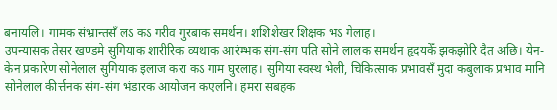बनायलि‍। गामक संभ्रान्‍तसँ लऽ कऽ गरीव गुरबाक समर्थन। शशि‍शेखर शि‍क्षक भऽ गेलाह।
उपन्‍यासक तेसर खण्‍डमे सुगि‍याक शारीरि‍क व्‍यथाक आरंम्‍भक संग-संग पति‍ सोने लालक समर्थन हृदयकेँ झकझोरि‍ दैत अछि‍। येन-केन प्रकारेण सोनेलाल सुगि‍याक इलाज करा कऽ गाम घुरलाह। सुगि‍या स्‍वस्‍थ भेली, चि‍कि‍त्‍साक प्रभावसँ मुदा कबुलाक प्रभाव मानि‍ सोनेलाल कीर्त्तनक संग-संग भंडारक आयोजन कएलनि‍। हमरा सबहक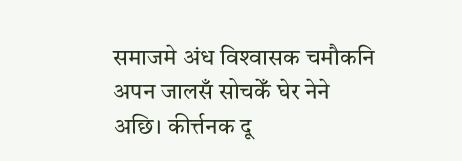समाजमे अंध वि‍श्‍वासक चमौकनि‍ अपन जालसँ सोचकेँ घेर नेने अछि‍। कीर्त्तनक दू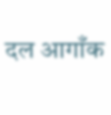दल आगाँक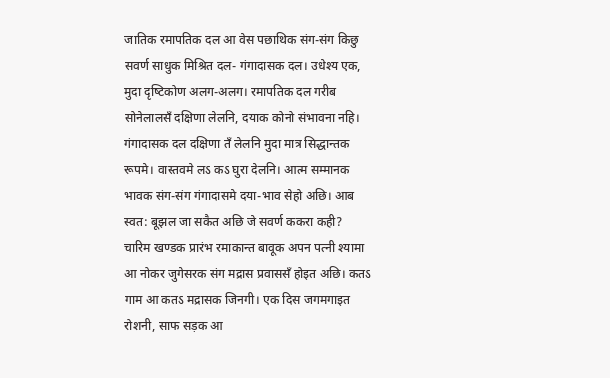जाति‍क रमापति‍क दल आ वेस पछाथि‍क संग-संग कि‍छु सवर्ण साधुक मि‍श्रि‍त दल- गंगादासक दल। उधेश्‍य एक, मुदा दृष्‍टि‍कोण अलग-अलग। रमापति‍क दल गरीब सोनेलालसँ दक्षि‍णा लेलनि‍, दयाक कोनो संभावना नहि‍। गंगादासक दल दक्षि‍णा तँ लेलनि‍ मुदा मात्र सि‍द्धान्‍तक रूपमे। वास्‍तवमे लऽ कऽ घुरा देलनि‍। आत्‍म सम्‍मानक भावक संग-संग गंगादासमे दया-भाव सेहो अछि‍। आब स्‍वत: बूझल जा सकैत अछि‍ जे सवर्ण ककरा कही?
चारि‍म खण्‍डक प्रारंभ रमाकान्‍त बावूक अपन पत्‍नी श्‍यामा आ नोकर जुगेसरक संग मद्रास प्रवाससँ होइत अछि‍। कतऽ गाम आ कतऽ मद्रासक जि‍नगी। एक दि‍स जगमगाइत रोशनी, साफ सड़क आ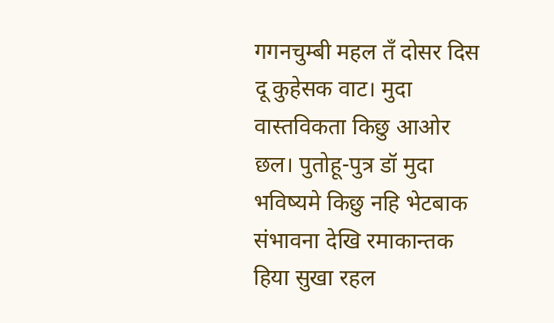गगनचुम्‍बी महल तँ दोसर दि‍स दू कुहेसक वाट। मुदा वास्‍तवि‍कता कि‍छु आओर छल। पुतोहू-पुत्र डॉ मुदा भवि‍ष्‍यमे कि‍छु नहि‍ भेटबाक संभावना देखि‍ रमाकान्‍तक हि‍या सुखा रहल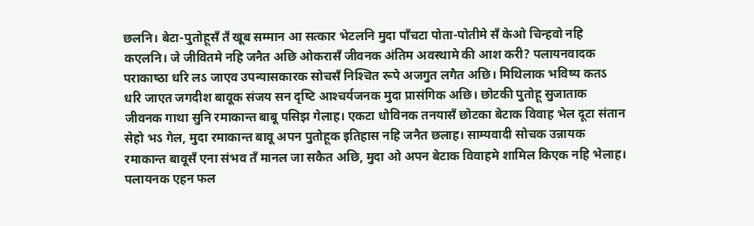छलनि‍। बेटा-पुतोहूसँ तँ खूब सम्‍मान आ सत्‍कार भेटलनि‍ मुदा पाँचटा पोता-पोतीमे सँ केओ चि‍न्‍हवो नहि‍ कएलनि। जे जीवि‍तमे नहि‍ जनैत अछि‍ ओकरासँ जीवनक अंति‍म अवस्‍थामे की आश करी? पलायनवादक पराकाष्‍ठा धरि‍ लऽ जाएव उपन्‍यासकारक सोचसँ नि‍श्‍चि‍त रूपे अजगुत लगैत अछि‍। मि‍थि‍लाक भवि‍ष्‍य कतऽ धरि‍ जाएत जगदीश बावूक संजय सन दृष्‍टि‍ आश्‍चर्यजनक मुदा प्रासंगि‍क अछि‍। छोटकी पुतोहू सुजाताक जीवनक गाथा सुनि‍ रमाकान्‍त बाबू पसि‍झ गेलाह। एकटा धोवि‍नक तनयासँ छोटका बेटाक वि‍वाह भेल दूटा संतान सेहो भऽ गेल, मुदा रमाकान्‍त बावू अपन पुतोहूक इति‍हास नहि‍ जनैत छलाह। साम्‍यवादी सोचक उन्नायक रमाकान्‍त बावूसँ एना संभव तँ मानल जा सकैत अछि‍, मुदा ओ अपन बेटाक वि‍वाहमे शामि‍ल कि‍एक नहि‍ भेलाह। पलायनक एहन फल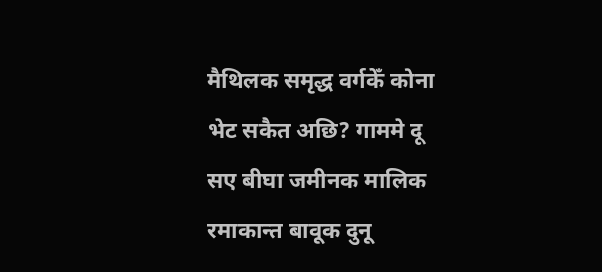मैथि‍लक समृद्ध वर्गकेँ कोना भेट सकैत अछि‍? गाममे दू सए बीघा जमीनक मालि‍क रमाकान्‍त बावूक दुनू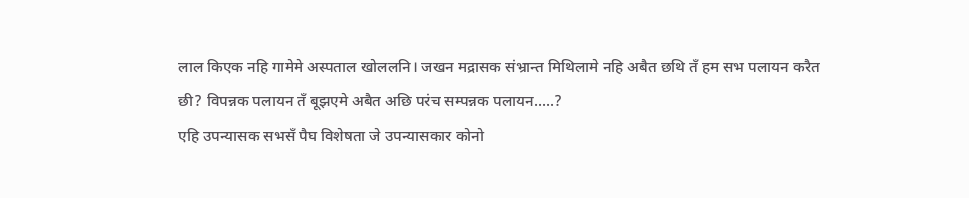लाल कि‍एक नहि‍ गामेमे अस्‍पताल खोललनि‍। जखन मद्रासक संभ्रान्‍त मि‍थि‍लामे नहि‍ अबैत छथि‍ तँ हम सभ पलायन करैत छी? वि‍पन्नक पलायन तँ बूझएमे अबैत अछि‍ परंच सम्‍पन्नक पलायन.....?
एहि‍ उपन्‍यासक सभसँ पैघ वि‍शेषता जे उपन्‍यासकार कोनो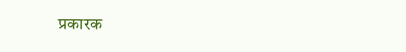प्रकारक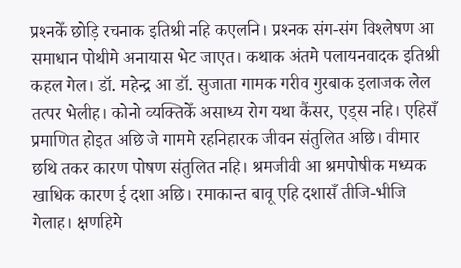प्रश्‍नकेँ छोड़ि‍ रचनाक इति‍श्री नहि‍ कएलनि‍। प्रश्‍नक संग-संग वि‍श्‍लेषण आ समाधान पोथीमे अनायास भेट जाएत। कथाक अंतमे पलायनवादक इति‍श्री कहल गेल। डॉ. महेन्‍द्र आ डॉ. सुजाता गामक गरीव गुरबाक इलाजक लेल तत्‍पर भेलीह। कोनो व्‍यक्‍ति‍केँ असाध्‍य रोग यथा कैंसर, एड्स नहि‍। एहि‍सँ प्रमाणि‍त होइत अछि‍ जे गाममे रहनि‍हारक जीवन संतुलि‍त अछि‍। वीमार छथि‍ तकर कारण पोषण संतुलि‍त नहि‍। श्रमजीवी‍ आ श्रमपोषीक मध्‍यक खाधि‍क कारण ई दशा अछि‍। रमाकान्‍त बावू एहि‍ दशासँ तीजि‍-भीजि‍ गेलाह। क्षणहि‍मे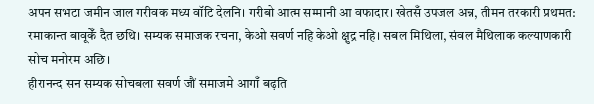अपन सभटा जमीन जाल गरीवक मध्‍य वॉटि‍ देलनि‍। गरीबो आत्‍म सम्‍मानी आ वफादार। खेतसँ उपजल अन्न, तीमन तरकारी प्रथमत: रमाकान्‍त बावूकेँ दैत छथि‍। सम्‍यक समाजक रचना, केओ सवर्ण नहि‍ केओ क्षुद्र नहि‍। सबल मि‍थि‍ला, संवल मैथि‍लाक कल्‍याणकारी सोच मनोरम अछि‍।
हीरानन्‍द सन सम्‍यक सोचबला सवर्ण जौं समाजमे आगाँ बढ़ति‍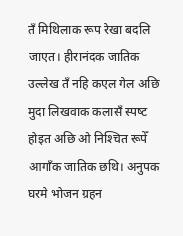तँ मि‍थि‍लाक रूप रेखा बदलि‍ जाएत। हीरानंदक जाति‍क उल्‍लेख तँ नहि‍ कएल गेल अछि‍ मुदा लि‍खवाक कलासँ स्‍पष्‍ट होइत अछि‍ ओ नि‍श्‍चि‍त रूपेँ आगाँक जाति‍क छथि‍। अनुपक घरमे भोजन ग्रहन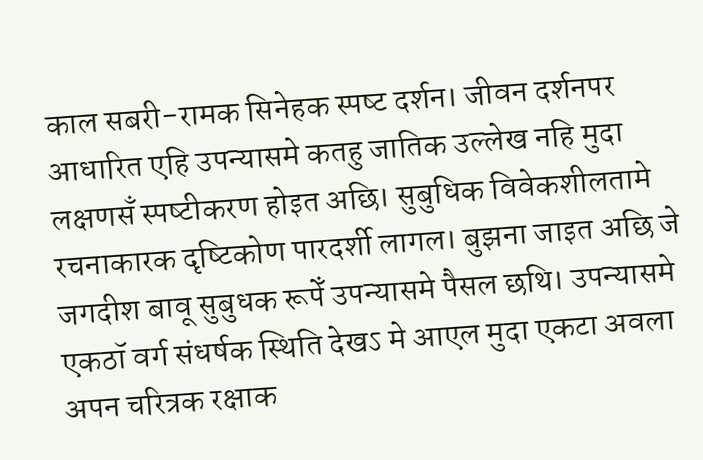काल सबरी-रामक सि‍नेहक स्‍पष्‍ट दर्शन। जीवन दर्शनपर आधारि‍त एहि‍ उपन्‍यासमे कतहु जाति‍क उल्‍लेख नहि‍ मुदा लक्षणसँ स्‍पष्‍टीकरण होइत अछि‍। सुबुधि‍क वि‍वेकशीलतामे रचनाकारक दृष्‍टि‍कोण पारदर्शी लागल। बुझना जाइत अछि‍ जे जगदीश बावू सुबुधक रूपेँ उपन्‍यासमे पैसल छथि‍। उपन्‍यासमे एकठॉ वर्ग संधर्षक स्‍थि‍ति‍ देखऽ मे आएल मुदा एकटा अवला अपन चरि‍त्रक रक्षाक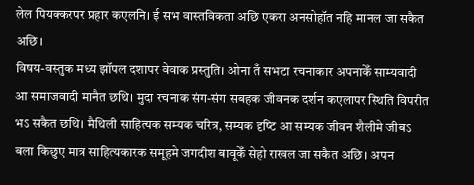लेल पि‍यक्करपर प्रहार कएलनि‍। ई सभ वास्‍तवि‍कता अछि‍ एकरा अनसोहॉत नहि‍ मानल जा सकैत अछि‍।
वि‍षय-वस्‍तुक मध्‍य झॉपल दशापर वेवाक प्रस्‍तुति‍। ओना तँ सभटा रचनाकार अपनाकेँ साम्‍यवादी आ समाजवादी मानैत छथि‍। मुदा रचनाक संग-संग सबहक जीवनक दर्शन कएलापर स्‍थि‍ति‍ वि‍परीत भऽ सकैत छथि‍। मैथि‍ली साहि‍त्‍यक सम्‍यक चरि‍त्र, सम्‍यक दृष्‍टि‍ आ सम्‍यक जीवन शैलीमे जीबऽ बला कि‍छुए मात्र साहि‍त्‍यकारक समूहमे जगदीश बावूकेँ सेहो राखल जा सकैत अछि‍। अपन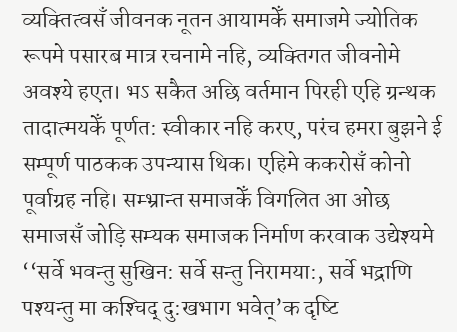व्‍यक्‍ति‍त्‍वसँ जीवनक नूतन आयामकेँ समाजमे ज्‍योति‍क रूपमे पसारब मात्र रचनामे नहि‍, व्‍यक्‍ति‍गत जीवनोमे अवश्‍ये हएत। भऽ सकैत अछि‍ वर्तमान पि‍रही एहि‍ ग्रन्‍थक तादात्‍मयकेँ पूर्णत: स्‍वीकार नहि‍ करए, परंच हमरा बुझने ई सम्‍पूर्ण पाठकक उपन्‍यास थि‍क। एहि‍मे ककरोसँ कोनो पूर्वाग्रह नहि‍। सम्‍भ्रान्‍त समाजकेँ वि‍गलि‍त आ ओछ समाजसँ जोड़ि‍ सम्‍यक समाजक नि‍र्माण करवाक उद्येश्‍यमे ‘‘सर्वे भवन्‍तु सुखि‍न: सर्वे सन्‍तु नि‍रामया:, सर्वे भद्राणि‍ पश्‍यन्‍तु मा कश्‍चि‍द् दु:खभाग भवेत्’क दृष्‍टि‍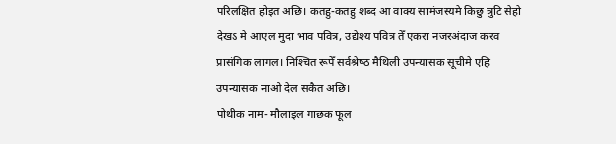परि‍लक्षि‍त होइत अछि‍। कतहु-कतहु शब्‍द आ वाक्‍य सामंजस्‍यमे कि‍छु त्रुटि‍ सेहो देखऽ मे आएल मुदा भाव पवि‍त्र, उद्येश्‍य पवि‍त्र तेँ एकरा नजरअंदाज करव प्रासंगि‍क लागल। नि‍श्‍चि‍त रूपेँ सर्वश्रेष्‍ठ मैथि‍ली उपन्‍यासक सूचीमे एहि‍ उपन्‍यासक नाओ देल सकैत अछि‍।
पोथीक नाम- मौलाइल गाछक फूल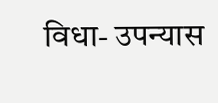वि‍धा- उपन्‍यास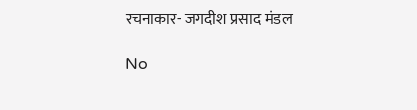रचनाकार- जगदीश प्रसाद मंडल

No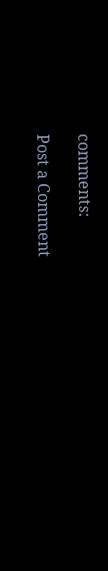comments:

Post a Comment